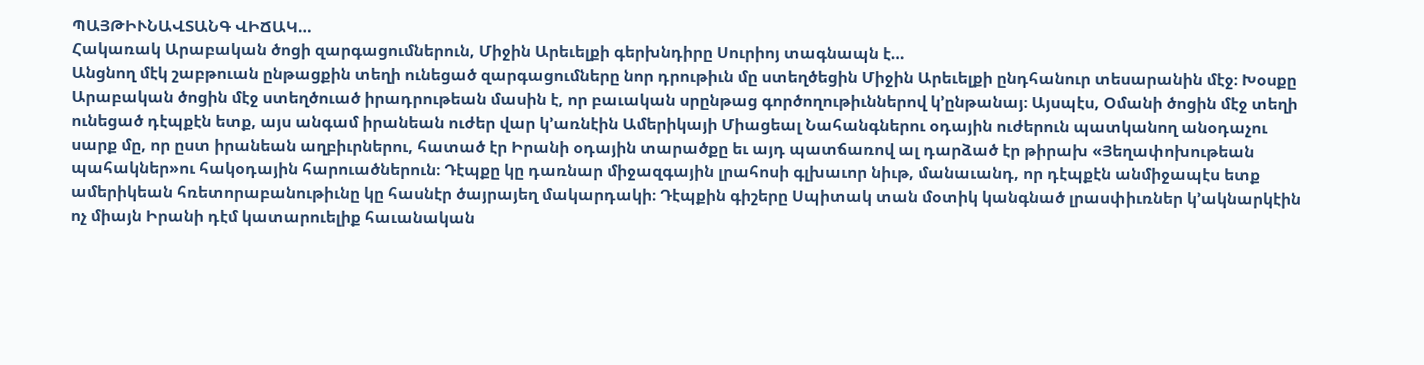ՊԱՅԹԻՒՆԱՎՏԱՆԳ ՎԻՃԱԿ…
Հակառակ Արաբական ծոցի զարգացումներուն, Միջին Արեւելքի գերխնդիրը Սուրիոյ տագնապն է…
Անցնող մէկ շաբթուան ընթացքին տեղի ունեցած զարգացումները նոր դրութիւն մը ստեղծեցին Միջին Արեւելքի ընդհանուր տեսարանին մէջ։ Խօսքը Արաբական ծոցին մէջ ստեղծուած իրադրութեան մասին է, որ բաւական սրընթաց գործողութիւններով կ՚ընթանայ։ Այսպէս, Օմանի ծոցին մէջ տեղի ունեցած դէպքէն ետք, այս անգամ իրանեան ուժեր վար կ՚առնէին Ամերիկայի Միացեալ Նահանգներու օդային ուժերուն պատկանող անօդաչու սարք մը, որ ըստ իրանեան աղբիւրներու, հատած էր Իրանի օդային տարածքը եւ այդ պատճառով ալ դարձած էր թիրախ «Յեղափոխութեան պահակներ»ու հակօդային հարուածներուն։ Դէպքը կը դառնար միջազգային լրահոսի գլխաւոր նիւթ, մանաւանդ, որ դէպքէն անմիջապէս ետք ամերիկեան հռետորաբանութիւնը կը հասնէր ծայրայեղ մակարդակի։ Դէպքին գիշերը Սպիտակ տան մօտիկ կանգնած լրասփիւռներ կ՚ակնարկէին ոչ միայն Իրանի դէմ կատարուելիք հաւանական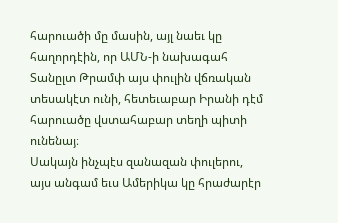հարուածի մը մասին, այլ նաեւ կը հաղորդէին, որ ԱՄՆ-ի նախագահ Տանըլտ Թրամփ այս փուլին վճռական տեսակէտ ունի, հետեւաբար Իրանի դէմ հարուածը վստահաբար տեղի պիտի ունենայ։
Սակայն ինչպէս զանազան փուլերու, այս անգամ եւս Ամերիկա կը հրաժարէր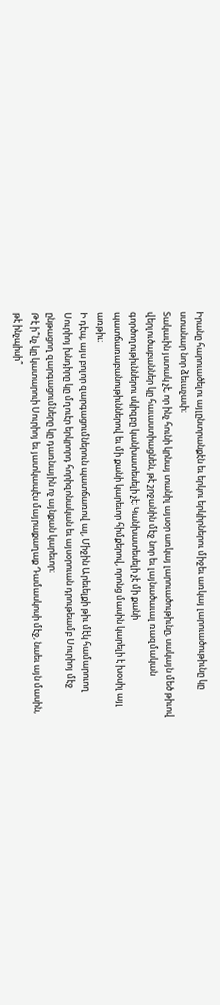Իրանը հարուածելու այլընտրանքէն եւ երկու երկիրներու միջեւ առկայ լարուածութիւնը կը ստանար նոր ձեւաչափ։
Տակաւին յստակ չէ, որ ինչ հունի կրնայ տանիլ այսօր առկայ լարուածութիւնը, սակայն մեծ թիւով վերլուծաբաններ կը հաւաստիացնեն, թէ շրջանին մէջ նոր եւ լայնածաւալ ռազմական գործողութիւններու սկիզբը կանխատեսելի չէ։ Կանխատեսելի չէ մի քանի պատճառաբանութիւններով եւ մի քանի կարեւոր հիմքերով, որոնց մասին կարելի է խօսիլ այլ առթիւ։
Ի դէպ, այս բոլոր զարգացումներուն պատճառով ալ, Միջին Արեւելքի թիւ մէկ համարուող Սուրիոյ խնդիրը կը մղուէր երկրորդ հորիզոնական եւ այսօրուան դրութեամբ Սուրիոյ մէջ ընթացող զարգացումները կը դառնային ոչ այնքան կարեւոր։
Թէ ի՞նչ կը կատարուի Սուրիոյ եւ յատկապէս մայրաքաղաք Դամասկոսի մէջ, նաեւ այն մասին, թէ ինչպիսի՞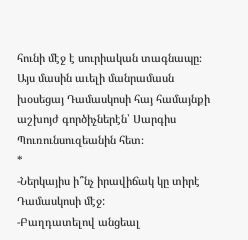հունի մէջ է սուրիական տագնապը։ Այս մասին աւելի մանրամասն խօսեցայ Դամասկոսի հայ համայնքի աշխոյժ գործիչներէն՝ Սարգիս Պուռունսուզեանին հետ։
*
-Ներկայիս ի՞նչ իրավիճակ կը տիրէ Դամասկոսի մէջ:
-Բաղդատելով անցեալ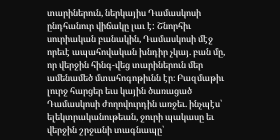տարիներուն, ներկայիս Դամասկոսի ընդհանուր վիճակը լաւ է: Շնորհիւ սուրիական բանակին, Դամասկոսի մէջ որեւէ ապահովական խնդիր չկայ. բան մը, որ վերջին հինգ-վեց տարիներուն մեր ամենամեծ մտահոգոթիւնն էր։ Բազմաթիւ լուրջ հարցեր եւս կային ծառացած Դամասկոսի ժողովուրդին առջեւ. ինչպէս՝ ելեկտրականութեան, ջուրի պակասը եւ վերջին շրջանի տագնապը՝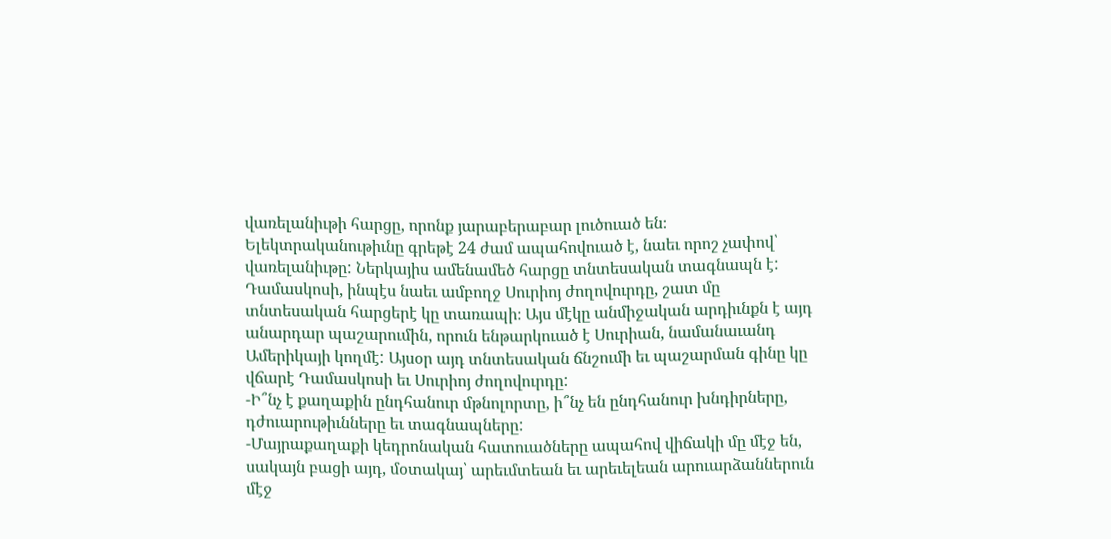վառելանիւթի հարցը, որոնք յարաբերաբար լուծուած են։ Ելեկտրականութիւնը գրեթէ 24 ժամ ապահովուած է, նաեւ որոշ չափով՝ վառելանիւթը: Ներկայիս ամենամեծ հարցը տնտեսական տագնապն է: Դամասկոսի, ինպէս նաեւ ամբողջ Սուրիոյ ժողովուրդը, շատ մը տնտեսական հարցերէ կը տառապի։ Այս մէկը անմիջական արդիւնքն է այդ անարդար պաշարումին, որուն ենթարկուած է Սուրիան, նամանաւանդ Ամերիկայի կողմէ: Այսօր այդ տնտեսական ճնշումի եւ պաշարման գինը կը վճարէ Դամասկոսի եւ Սուրիոյ ժողովուրդը:
-Ի՞նչ է քաղաքին ընդհանուր մթնոլորտը, ի՞նչ են ընդհանուր խնդիրները, դժուարութիւնները եւ տագնապները:
-Մայրաքաղաքի կեդրոնական հատուածները ապահով վիճակի մը մէջ են, սակայն բացի այդ, մօտակայ՝ արեւմտեան եւ արեւելեան արուարձաններուն մէջ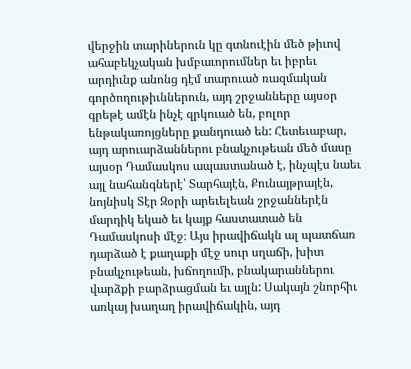վերջին տարիներուն կը գտնուէին մեծ թիւով ահաբեկչական խմբաւորումներ եւ իբրեւ արդիւնք անոնց դէմ տարուած ռազմական գործողութիւններուն, այդ շրջանները այսօր գրեթէ ամէն ինչէ զրկուած են, բոլոր ենթակառոյցները քանդուած են: Հետեւաբար, այդ արուարձաններու բնակչութեան մեծ մասը այսօր Դամասկոս ապաստանած է, ինչպէս նաեւ այլ նահանգներէ՝ Տարհայէն, Քունայթրայէն, նոյնիսկ Տէր Զօրի արեւելեան շրջաններէն մարդիկ եկած եւ կայք հաստատած են Դամասկոսի մէջ։ Այս իրավիճակն ալ պատճառ դարձած է քաղաքի մէջ սուր սղաճի, խիտ բնակչութեան, խճողումի, բնակարաններու վարձքի բարձրացման եւ այլն: Սակայն շնորհիւ առկայ խաղաղ իրավիճակին, այդ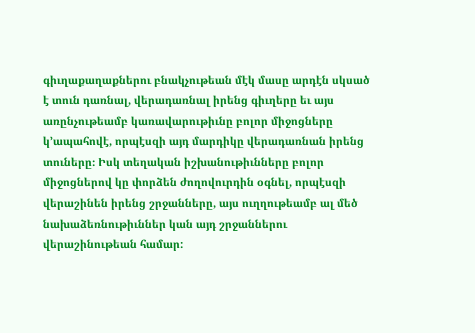գիւղաքաղաքներու բնակչութեան մէկ մասը արդէն սկսած է տուն դառնալ, վերադառնալ իրենց գիւղերը եւ այս առընչութեամբ կառավարութիւնը բոլոր միջոցները կ՚ապահովէ, որպէսզի այդ մարդիկը վերադառնան իրենց տուները։ Իսկ տեղական իշխանութիւնները բոլոր միջոցներով կը փորձեն ժողովուրդին օգնել, որպէսզի վերաշինեն իրենց շրջանները, այս ուղղութեամբ ալ մեծ նախաձեռնութիւններ կան այդ շրջաններու վերաշինութեան համար: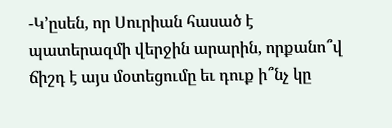-Կ՚ըսեն, որ Սուրիան հասած է պատերազմի վերջին արարին, որքանո՞վ ճիշդ է այս մօտեցումը եւ դուք ի՞նչ կը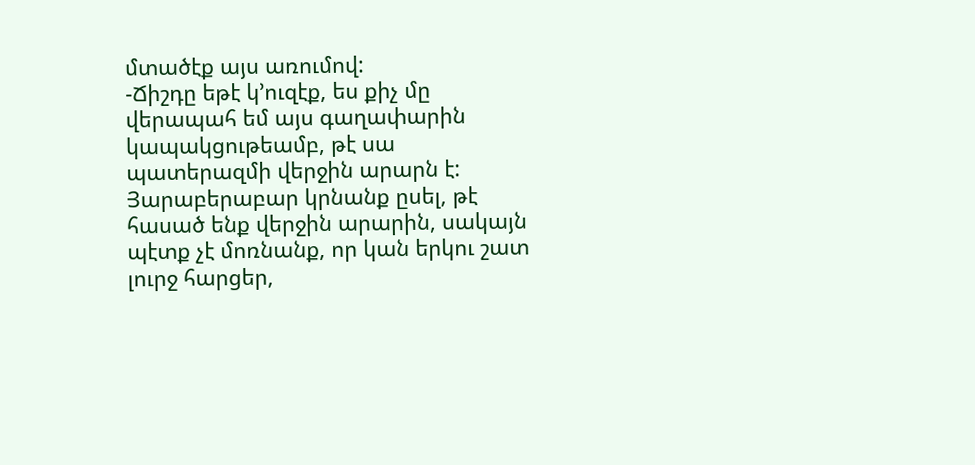մտածէք այս առումով:
-Ճիշդը եթէ կ՚ուզէք, ես քիչ մը վերապահ եմ այս գաղափարին կապակցութեամբ, թէ սա պատերազմի վերջին արարն է: Յարաբերաբար կրնանք ըսել, թէ հասած ենք վերջին արարին, սակայն պէտք չէ մոռնանք, որ կան երկու շատ լուրջ հարցեր,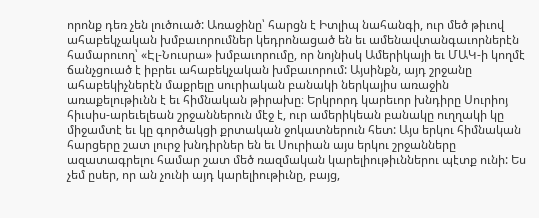որոնք դեռ չեն լուծուած: Առաջինը՝ հարցն է Իտլիպ նահանգի, ուր մեծ թիւով ահաբեկչական խմբաւորումներ կեդրոնացած են եւ ամենավտանգաւորներէն համարուող՝ «Էլ-Նուսրա» խմբաւորումը, որ նոյնիսկ Ամերիկայի եւ ՄԱԿ-ի կողմէ ճանչցուած է իբրեւ ահաբեկչական խմբաւորում: Այսինքն, այդ շրջանը ահաբեկիչներէն մաքրելը սուրիական բանակի ներկայիս առաջին առաքելութիւնն է եւ հիմնական թիրախը։ Երկրորդ կարեւոր խնդիրը Սուրիոյ հիւսիս-արեւելեան շրջաններուն մէջ է, ուր ամերիկեան բանակը ուղղակի կը միջամտէ եւ կը գործակցի քրտական ջոկատներուն հետ: Այս երկու հիմնական հարցերը շատ լուրջ խնդիրներ են եւ Սուրիան այս երկու շրջանները ազատագրելու համար շատ մեծ ռազմական կարելիութիւններու պէտք ունի: Ես չեմ ըսեր, որ ան չունի այդ կարելիութիւնը, բայց,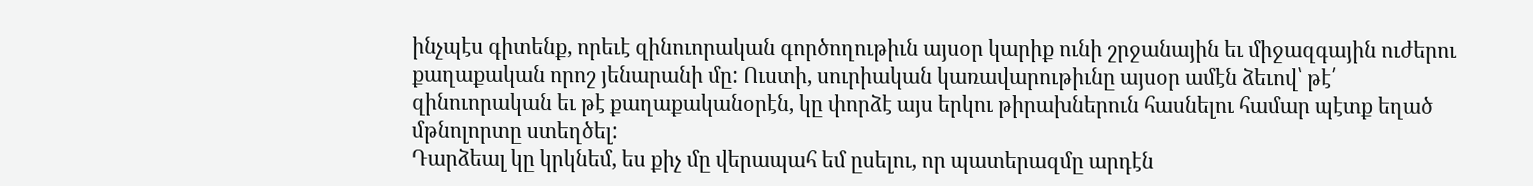ինչպէս գիտենք, որեւէ զինուորական գործողութիւն այսօր կարիք ունի շրջանային եւ միջազգային ուժերու քաղաքական որոշ յենարանի մը: Ուստի, սուրիական կառավարութիւնը այսօր ամէն ձեւով՝ թէ՛ զինուորական եւ թէ քաղաքականօրէն, կը փորձէ այս երկու թիրախներուն հասնելու համար պէտք եղած մթնոլորտը ստեղծել:
Դարձեալ կը կրկնեմ, ես քիչ մը վերապահ եմ ըսելու, որ պատերազմը արդէն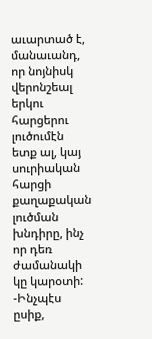աւարտած է, մանաւանդ, որ նոյնիսկ վերոնշեալ երկու հարցերու լուծումէն ետք ալ, կայ սուրիական հարցի քաղաքական լուծման խնդիրը, ինչ որ դեռ ժամանակի կը կարօտի:
-Ինչպէս ըսիք,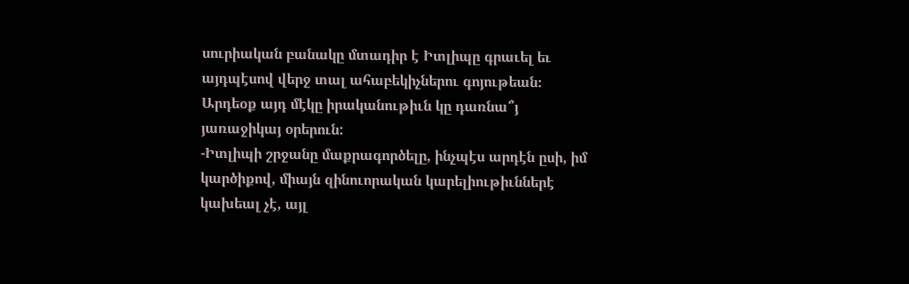սուրիական բանակը մտադիր է Իտլիպը գրաւել եւ այդպէսով վերջ տալ ահաբեկիչներու գոյութեան։ Արդեօք այդ մէկը իրականութիւն կը դառնա՞յ յառաջիկայ օրերուն:
-Իտլիպի շրջանը մաքրագործելը, ինչպէս արդէն ըսի, իմ կարծիքով, միայն զինուորական կարելիութիւններէ կախեալ չէ, այլ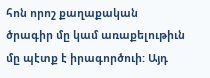հոն որոշ քաղաքական ծրագիր մը կամ առաքելութիւն մը պէտք է իրագործուի: Այդ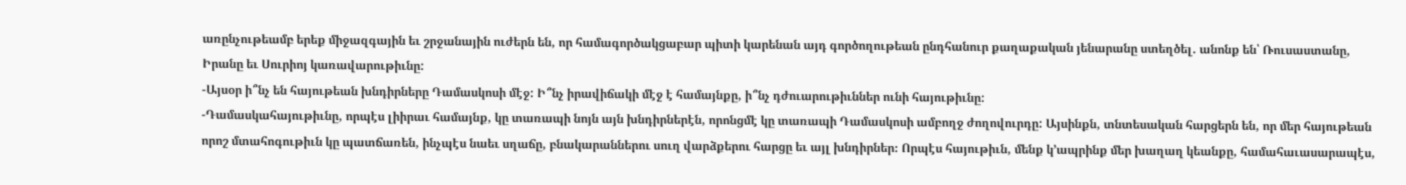առընչութեամբ երեք միջազգային եւ շրջանային ուժերն են, որ համագործակցաբար պիտի կարենան այդ գործողութեան ընդհանուր քաղաքական յենարանը ստեղծել. անոնք են՝ Ռուսաստանը, Իրանը եւ Սուրիոյ կառավարութիւնը:
-Այսօր ի՞նչ են հայութեան խնդիրները Դամասկոսի մէջ: Ի՞նչ իրավիճակի մէջ է համայնքը, ի՞նչ դժուարութիւններ ունի հայութիւնը:
-Դամասկահայութիւնը, որպէս լիիրաւ համայնք, կը տառապի նոյն այն խնդիրներէն, որոնցմէ կը տառապի Դամասկոսի ամբողջ ժողովուրդը: Այսինքն, տնտեսական հարցերն են, որ մեր հայութեան որոշ մտահոգութիւն կը պատճառեն, ինչպէս նաեւ սղաճը, բնակարաններու սուղ վարձքերու հարցը եւ այլ խնդիրներ։ Որպէս հայութիւն, մենք կ՚ապրինք մեր խաղաղ կեանքը, համահաւասարապէս,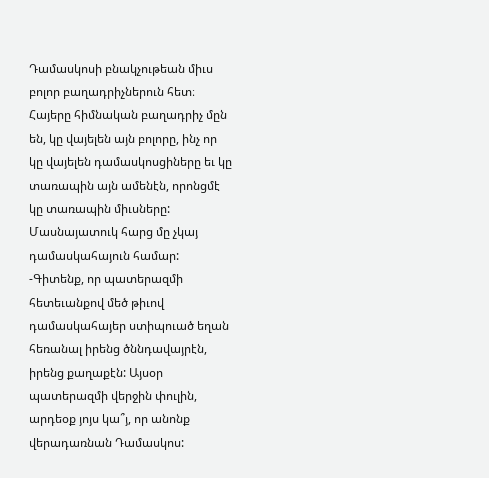Դամասկոսի բնակչութեան միւս բոլոր բաղադրիչներուն հետ։ Հայերը հիմնական բաղադրիչ մըն են, կը վայելեն այն բոլորը, ինչ որ կը վայելեն դամասկոսցիները եւ կը տառապին այն ամենէն, որոնցմէ կը տառապին միւսները: Մասնայատուկ հարց մը չկայ դամասկահայուն համար:
-Գիտենք, որ պատերազմի հետեւանքով մեծ թիւով դամասկահայեր ստիպուած եղան հեռանալ իրենց ծննդավայրէն, իրենց քաղաքէն: Այսօր պատերազմի վերջին փուլին, արդեօք յոյս կա՞յ, որ անոնք վերադառնան Դամասկոս: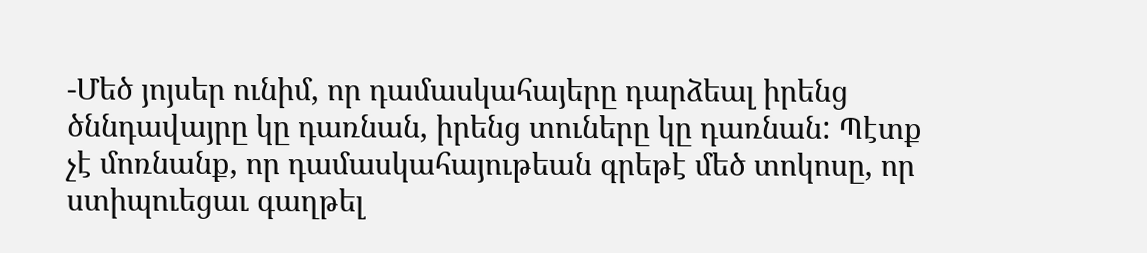-Մեծ յոյսեր ունիմ, որ դամասկահայերը դարձեալ իրենց ծննդավայրը կը դառնան, իրենց տուները կը դառնան: Պէտք չէ մոռնանք, որ դամասկահայութեան գրեթէ մեծ տոկոսը, որ ստիպուեցաւ գաղթել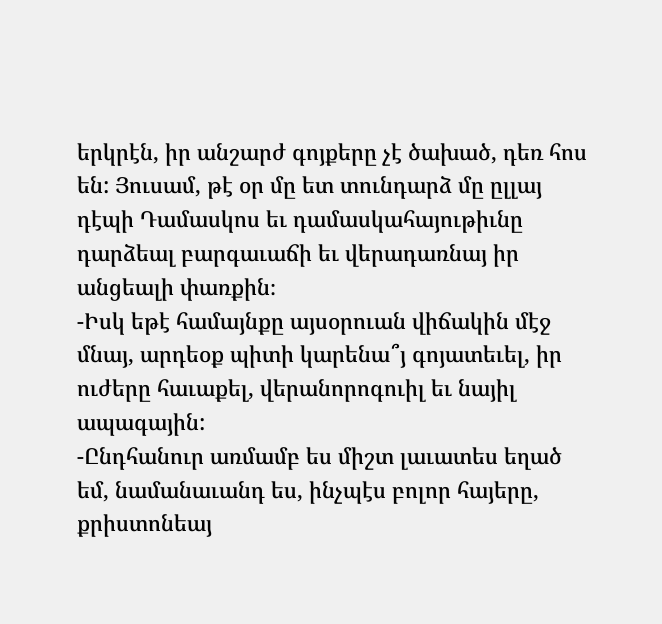երկրէն, իր անշարժ գոյքերը չէ ծախած, դեռ հոս են: Յուսամ, թէ օր մը ետ տունդարձ մը ըլլայ դէպի Դամասկոս եւ դամասկահայութիւնը դարձեալ բարգաւաճի եւ վերադառնայ իր անցեալի փառքին։
-Իսկ եթէ համայնքը այսօրուան վիճակին մէջ մնայ, արդեօք պիտի կարենա՞յ գոյատեւել, իր ուժերը հաւաքել, վերանորոգուիլ եւ նայիլ ապագային:
-Ընդհանուր առմամբ ես միշտ լաւատես եղած եմ, նամանաւանդ ես, ինչպէս բոլոր հայերը, քրիստոնեայ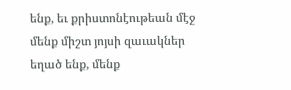ենք, եւ քրիստոնէութեան մէջ մենք միշտ յոյսի զաւակներ եղած ենք, մենք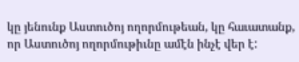կը յենունք Աստուծոյ ողորմութեան, կը հաւատանք, որ Աստուծոյ ողորմութիւնը ամէն ինչէ վեր է: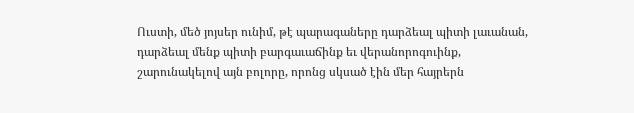Ուստի, մեծ յոյսեր ունիմ, թէ պարագաները դարձեալ պիտի լաւանան, դարձեալ մենք պիտի բարգաւաճինք եւ վերանորոգուինք, շարունակելով այն բոլորը, որոնց սկսած էին մեր հայրերն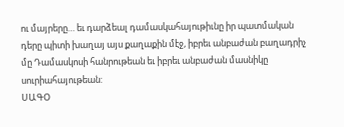ու մայրերը… եւ դարձեալ դամասկահայութիւնը իր պատմական դերը պիտի խաղայ այս քաղաքին մէջ, իբրեւ անբաժան բաղադրիչ մը Դամասկոսի հանրութեան եւ իբրեւ անբաժան մասնիկը սուրիահայութեան:
ՍԱԳՕ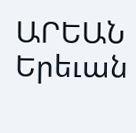ԱՐԵԱՆ
Երեւան